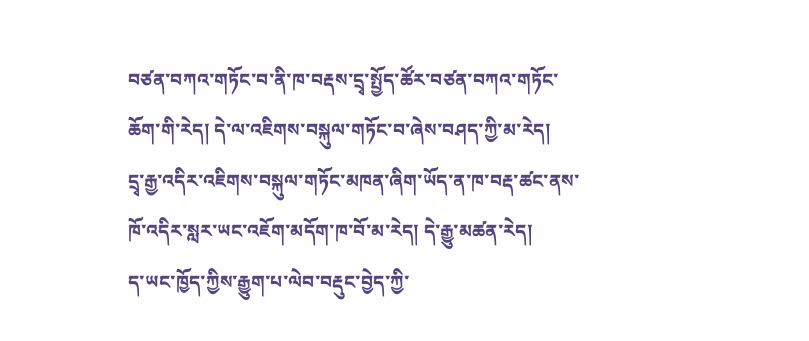བཙན་བཀའ་གཏོང་བ་ནི་ཁ་བརྡས་དྲྭ་སྤྱོད་ཚོར་བཙན་བཀའ་གཏོང་ཆོག་གི་རེད། དེ་ལ་འཇིགས་བསྐུལ་གཏོང་བ་ཞེས་བཤད་ཀྱི་མ་རེད།
དྲྭ་རྒྱ་འདིར་འཇིགས་བསྐུལ་གཏོང་མཁན་ཞིག་ཡོད་ན་ཁ་བརྡ་ཚང་ནས་ཁོ་འདིར་སླར་ཡང་འཇོག་མདོག་ཁ་བོ་མ་རེད། དེ་རྒྱུ་མཚན་རེད།
ད་ཡང་ཁྱོད་ཀྱིས་རྒྱུག་པ་ལེབ་བརྡུང་བྱེད་ཀྱི་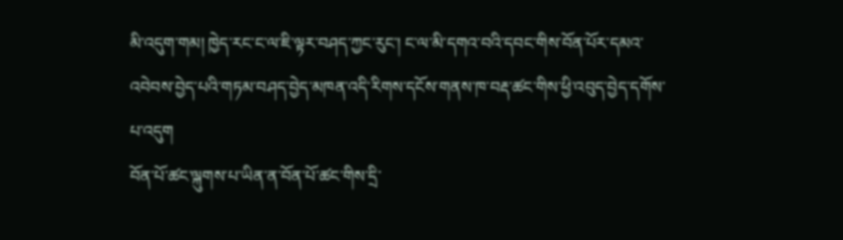མི་འདུག་གམ། ཁྱེད་རང་ང་ལ་ཇི་ལྟར་བཤད་ཀྱང་རུང་། ང་ལ་མི་དགའ་བའི་དབང་གིས་བོན་པོར་དམའ་འབེབས་བྱེད་པའི་གཏམ་བཤད་བྱེད་མཁན་འདི་རིགས་དངོས་གནས་ཁ་བརྡ་ཚང་གིས་ཕྱི་འབུད་བྱེད་དགོས་པ་འདུག
བོན་པོ་ཚང་ལྐུགས་པ་ཡིན་ན་བོན་པོ་ཚང་གིས་དྲི་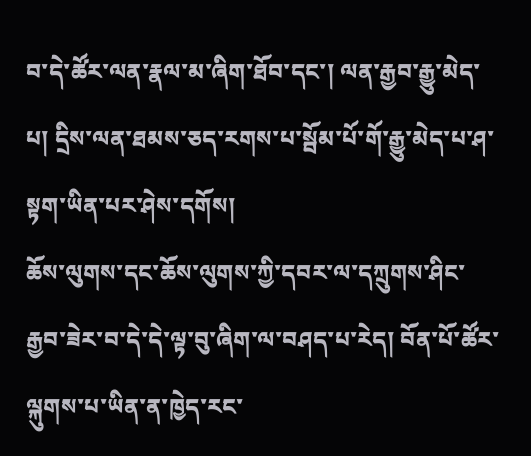བ་དེ་ཚོར་ལན་རྣལ་མ་ཞིག་ཐོབ་དང་། ལན་རྒྱབ་རྒྱུ་མེད་པ། དྲིས་ལན་ཐམས་ཅད་རགས་པ་སྦོམ་པོ་གོ་རྒྱུ་མེད་པ་ཤ་སྟག་ཡིན་པར་ཤེས་དགོས།
ཆོས་ལུགས་དང་ཆོས་ལུགས་ཀྱི་དབར་ལ་དཀྲུགས་ཤིང་རྒྱབ་ཟེར་བ་དེ་དེ་ལྟ་བུ་ཞིག་ལ་བཤད་པ་རེད། བོན་པོ་ཚོར་ལྐུགས་པ་ཡིན་ན་ཁྱེད་རང་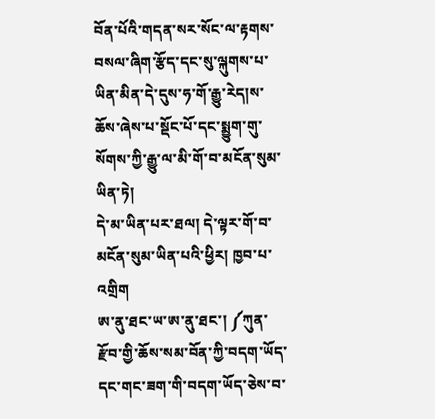བོན་པོའི་གདན་སར་སོང་ལ་རྟགས་བསལ་ཞིག་རྩོད་དང་སུ་ལྐུགས་པ་ཡིན་མིན་དེ་དུས་ཧ་གོ་རྒྱུ་རེད།ས་ཆོས་ཞེས་པ་སྡོང་པོ་དང་སྨྱུག་གུ་སོགས་ཀྱི་རྒྱུ་ལ་མི་གོ་བ་མངོན་སུམ་ཡིན་ཏེ།
དེ་མ་ཡིན་པར་ཐལ། དེ་ལྟར་གོ་བ་མངོན་སུམ་ཡིན་པའི་ཕྱིར། ཁྱབ་པ་འགྲིག
ཨ་ནུ་ཐང་ཡ་ཨ་ནུ་ཐང་། ༼ཀུན་རྫོབ་གྱི་ཆོས་སམ་བོན་ཀྱི་བདག་ཡོད་དང་གང་ཟག་གི་བདག་ཡོད་ཅེས་བ་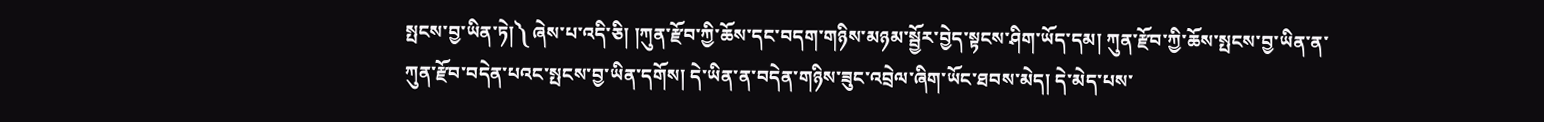སྤངས་བྱ་ཡིན་ཏེ།༽ ཞེས་པ་འདི་ཅི། །ཀུན་རྫོབ་ཀྱི་ཆོས་དང་བདག་གཉིས་མཉམ་སྦྱོར་བྱེད་སྟངས་ཤིག་ཡོད་དམ། ཀུན་རྫོབ་ཀྱི་ཆོས་སྤངས་བྱ་ཡིན་ན་ཀུན་རྫོབ་བདེན་པའང་སྤངས་བྱ་ཡིན་དགོས། དེ་ཡིན་ན་བདེན་གཉིས་ཟུང་འབྲེལ་ཞིག་ཡོང་ཐབས་མེད། དེ་མེད་པས་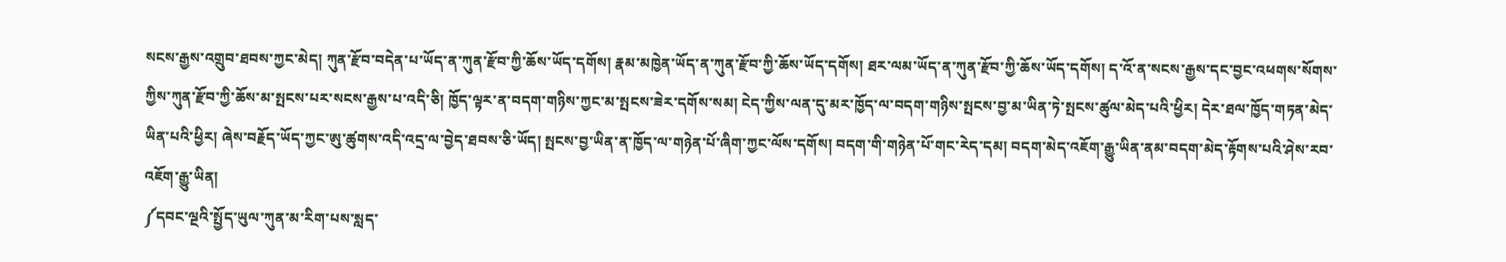སངས་རྒྱས་འགྲུབ་ཐབས་ཀྱང་མེད། ཀུན་རྫོབ་བདེན་པ་ཡོད་ན་ཀུན་རྫོབ་ཀྱི་ཆོས་ཡོད་དགོས། རྣམ་མཁྱེན་ཡོད་ན་ཀུན་རྫོབ་ཀྱི་ཆོས་ཡོད་དགོས། ཐར་ལམ་ཡོད་ན་ཀུན་རྫོབ་ཀྱི་ཆོས་ཡོད་དགོས། ད་འོ་ན་སངས་རྒྱས་དང་བྱང་འཕགས་སོགས་ཀྱིས་ཀུན་རྫོབ་ཀྱི་ཆོས་མ་སྤངས་པར་སངས་རྒྱས་པ་འདི་ཅི། ཁྱོད་ལྟར་ན་བདག་གཉིས་ཀྱང་མ་སྤངས་ཟེར་དགོས་སམ། ངེད་ཀྱིས་ལན་དུ་མར་ཁྱོད་ལ་བདག་གཉིས་སྤངས་བྱ་མ་ཡིན་ཏེ་སྤངས་ཚུལ་མེད་པའི་ཕྱིར། དེར་ཐལ་ཁྱོད་གཏན་མེད་ཡིན་པའི་ཕྱིར། ཞེས་བརྗོད་ཡོད་ཀྱང་ཨུ་ཚུགས་འདི་འདྲ་ལ་བྱེད་ཐབས་ཅི་ཡོད། སྤངས་བྱ་ཡིན་ན་ཁྱོད་ལ་གཉེན་པོ་ཞིག་ཀྱང་ལོས་དགོས། བདག་གི་གཉེན་པོ་གང་རེད་དམ། བདག་མེད་འཇོག་རྒྱུ་ཡིན་ནམ་བདག་མེད་རྟོགས་པའི་ཤེས་རབ་འཇོག་རྒྱུ་ཡིན།
༼དབང་ལྔའི་སྤྱོད་ཡུལ་ཀུན་མ་རིག་པས་སླད་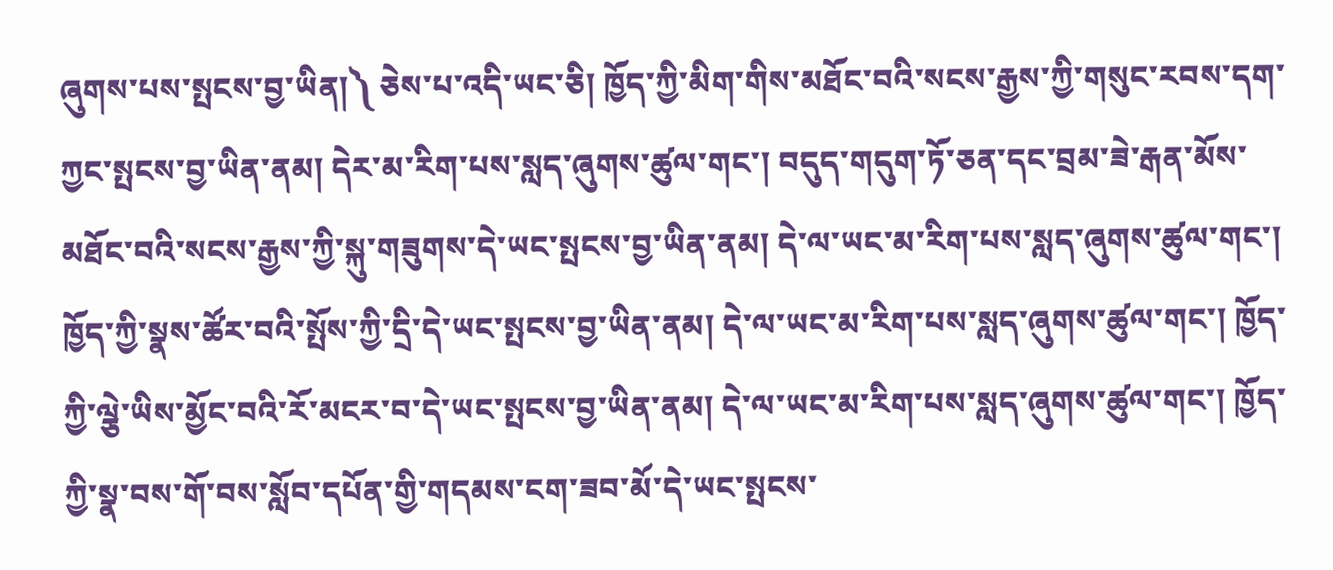ཞུགས་པས་སྤངས་བྱ་ཡིན།༽ ཅེས་པ་འདི་ཡང་ཅི། ཁྱོད་ཀྱི་མིག་གིས་མཐོང་བའི་སངས་རྒྱས་ཀྱི་གསུང་རབས་དག་ཀྱང་སྤངས་བྱ་ཡིན་ནམ། དེར་མ་རིག་པས་སླད་ཞུགས་ཚུལ་གང་། བདུད་གདུག་ཏོ་ཅན་དང་བྲམ་ཟེ་རྒན་མོས་མཐོང་བའི་སངས་རྒྱས་ཀྱི་སྐུ་གཟུགས་དེ་ཡང་སྤངས་བྱ་ཡིན་ནམ། དེ་ལ་ཡང་མ་རིག་པས་སླད་ཞུགས་ཚུལ་གང་། ཁྱོད་ཀྱི་སྣས་ཚོར་བའི་སྤོས་ཀྱི་དྲི་དེ་ཡང་སྤངས་བྱ་ཡིན་ནམ། དེ་ལ་ཡང་མ་རིག་པས་སླད་ཞུགས་ཚུལ་གང་། ཁྱོད་ཀྱི་ལྕེ་ཡིས་མྱོང་བའི་རོ་མངར་བ་དེ་ཡང་སྤངས་བྱ་ཡིན་ནམ། དེ་ལ་ཡང་མ་རིག་པས་སླད་ཞུགས་ཚུལ་གང་། ཁྱོད་ཀྱི་སྣ་བས་གོ་བས་སློབ་དཔོན་གྱི་གདམས་ངག་ཟབ་མོ་དེ་ཡང་སྤངས་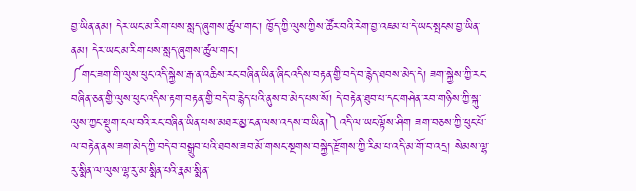བྱ་ཡིན་ནམ། དེར་ཡང་མ་རིག་པས་སླད་ཞུགས་ཚུལ་གང་། ཁྱོད་ཀྱི་ལུས་ཀྱིས་ཚོར་བའི་རེག་བྱ་འཇམ་པ་དེ་ཡང་སྤངས་བྱ་ཡིན་ནམ། དེར་ཡང་མ་རིག་པས་སླད་ཞུགས་ཚུལ་གང་།
༼གང་ཟག་གི་ལུས་ཕུང་འདི་སྐྱེས་རྒ་ན་འཆིས་རང་བཞིན་ཡིན་ཞིང་འདིས་བརྟན་གྱི་བདེ་བ་རྙེད་ཐབས་མེད་དེ། ཟག་སྐྱེས་ཀྱི་རང་བཞིན་ཅན་གྱི་ལུས་ཕུང་འདིས་རྟག་བརྟན་གྱི་བདེ་བ་རྙེད་པའི་ནུས་བ་མེད་པས་སོ། དེ་བརྟེན་ཐུབ་པ་དང་གཤེན་རབ་གཉིས་ཀྱི་སྐུ་ལུས་ཀྱང་སྡུག་ངལ་བའི་རང་བཞིན་ཡིན་པས་མཐར་མྱ་ངན་ལས་འདས་བ་ཡིན།༽འདི་ལ་ཡང་ལྟོས་ཤིག ཟག་བཅས་ཀྱི་ཕུང་པོ་ལ་བརྟེན་ནས་ཟག་མེད་ཀྱི་བདེ་བ་བསྒྲུབ་པའི་ཐབས་ཟབ་མོ་གསང་སྔགས་བསྐྱེད་རྫོགས་ཀྱི་རིམ་པ་འདི་མ་གོ་བ་འདྲ། སེམས་ལྷ་རུ་སྨིན་ལ་ལུས་ལྷ་རུ་མ་སྨིན་པའི་རྣམ་སྨིན་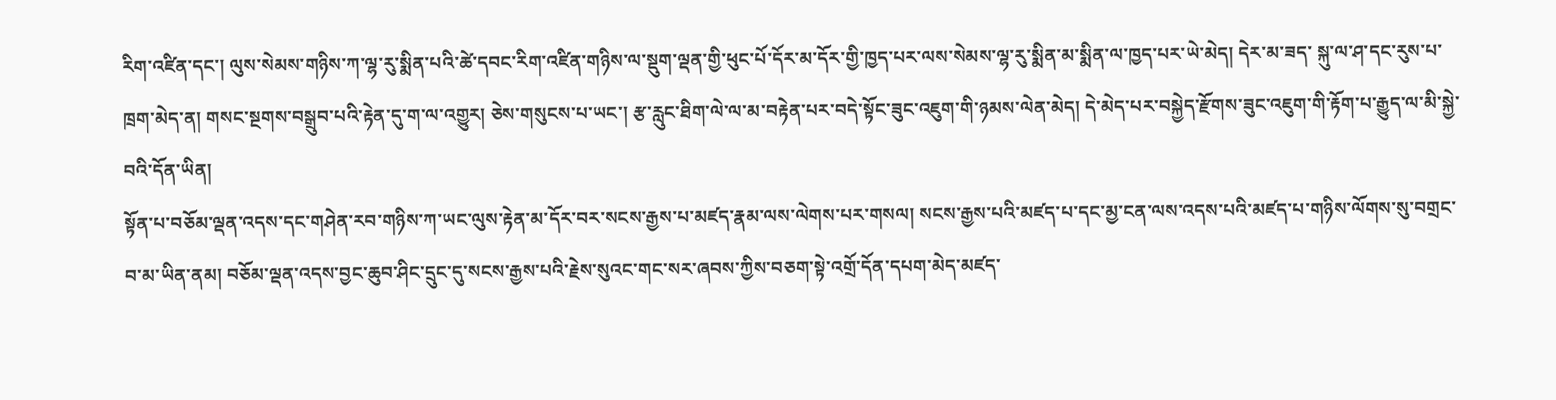རིག་འཛིན་དང་། ལུས་སེམས་གཉིས་ཀ་ལྷ་རུ་སྨིན་པའི་ཚེ་དབང་རིག་འཛིན་གཉིས་ལ་སྡུག་ལྡན་གྱི་ཕུང་པོ་དོར་མ་དོར་གྱི་ཁྱད་པར་ལས་སེམས་ལྷ་རུ་སྨིན་མ་སྨིན་ལ་ཁྱད་པར་ཡེ་མེད། དེར་མ་ཟད་ སྐུ་ལ་ཤ་དང་རུས་པ་ཁྲག་མེད་ན། གསང་སྔགས་བསྒྲུབ་པའི་རྟེན་དུ་ག་ལ་འགྱུར། ཅེས་གསུངས་པ་ཡང་། རྩ་རླུང་ཐིག་ལེ་ལ་མ་བརྟེན་པར་བདེ་སྟོང་ཟུང་འཇུག་གི་ཉམས་ལེན་མེད། དེ་མེད་པར་བསྐྱེད་རྫོགས་ཟུང་འཇུག་གི་རྟོག་པ་རྒྱུད་ལ་མི་སྐྱེ་བའི་དོན་ཡིན།
སྟོན་པ་བཅོམ་ལྡན་འདས་དང་གཤེན་རབ་གཉིས་ཀ་ཡང་ལུས་རྟེན་མ་དོར་བར་སངས་རྒྱས་པ་མཛད་རྣམ་ལས་ལེགས་པར་གསལ། སངས་རྒྱས་པའི་མཛད་པ་དང་མྱ་ངན་ལས་འདས་པའི་མཛད་པ་གཉིས་ལོགས་སུ་བགྲང་བ་མ་ཡིན་ནམ། བཅོམ་ལྡན་འདས་བྱང་ཆུབ་ཤིང་དྲུང་དུ་སངས་རྒྱས་པའི་རྗེས་སུའང་གང་སར་ཞབས་ཀྱིས་བཅག་སྟེ་འགྲོ་དོན་དཔག་མེད་མཛད་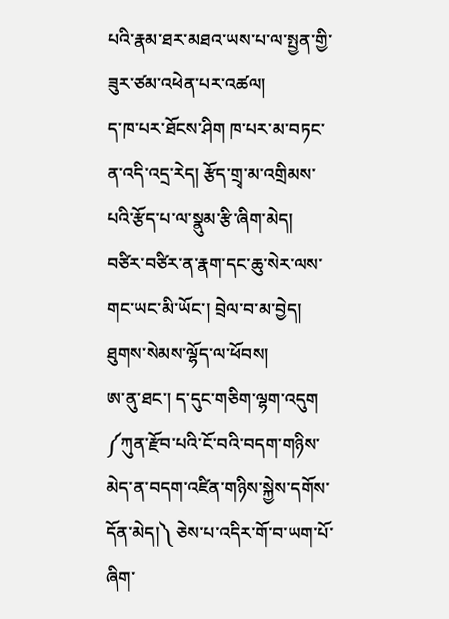པའི་རྣམ་ཐར་མཐའ་ཡས་པ་ལ་སྤྱན་གྱི་ཟུར་ཙམ་འཕེན་པར་འཚལ།
ད་ཁ་པར་ཐོངས་ཤིག ཁ་པར་མ་བཏང་ན་འདི་འདྲ་རེད། རྩོད་གྲྭ་མ་འགྲིམས་པའི་རྩོད་པ་ལ་སྣུམ་རྩི་ཞིག་མེད། བཙིར་བཙིར་ན་རྣག་དང་ཆུ་སེར་ལས་གང་ཡང་མི་ཡོང་། བྲེལ་བ་མ་བྱེད། ཐུགས་སེམས་ལྷོད་ལ་ཕོབས།
ཨ་ནུ་ཐང་། ད་དུང་གཅིག་ལྷག་འདུག ༼ཀུན་རྫོབ་པའི་ངོ་བའི་བདག་གཉིས་མེད་ན་བདག་འཛིན་གཉིས་སྐྱེས་དགོས་དོན་མེད།༽ ཅེས་པ་འདིར་གོ་བ་ཡག་པོ་ཞིག་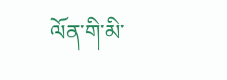ལོན་གི་མི་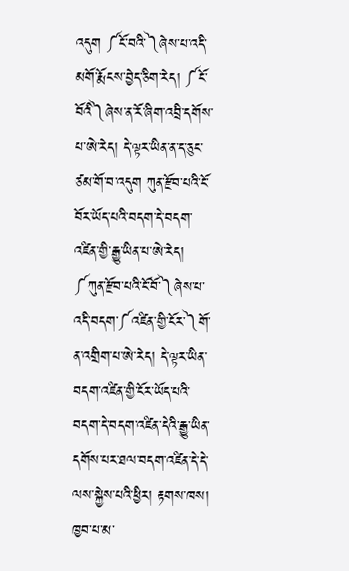འདུག ༼ངོ་བའི་༽ཞེས་པ་འདི་མགོ་རྨོངས་བྱེད་ཅིག་རེད། ༼ངོ་བོའི༽ཞེས་ན་རོ་ཞིག་འབྲི་དགོས་པ་ཨེ་རེད། དེ་ལྟར་ཡིན་ན་ད་ཅུང་ཙམ་གོ་བ་འདུག ཀུན་རྫོབ་པའི་ངོ་བོར་ཡོད་པའི་བདག་དེ་བདག་འཛིན་གྱི་རྒྱུ་ཡིན་པ་ཨེ་རེད། ༼ཀུན་རྫོབ་པའི་ངོ་བོ་༽ཞེས་པ་འདི་བདག་༼འཛིན་གྱི་ངོར་༽གོ་ན་འགྲིག་པ་ཨེ་རེད། དེ་ལྟར་ཡིན་བདག་འཛིན་གྱི་ངོར་ཡོད་པའི་བདག་དེ་བདག་འཛིན་དེའི་རྒྱུ་ཡིན་དགོས་པར་ཐལ་བདག་འཛིན་དེ་དེ་ལས་སྐྱེས་པའི་ཕྱིར། རྟགས་ཁས། ཁྱབ་པ་མ་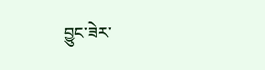བྱུང་ཟེར་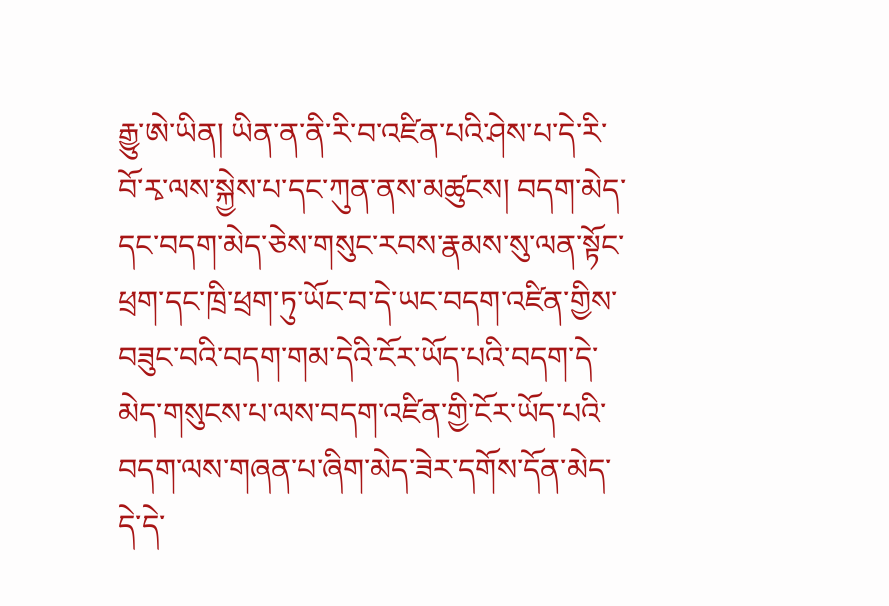རྒྱུ་ཨེ་ཡིན། ཡིན་ན་ནི་རི་བ་འཛིན་པའི་ཤེས་པ་དེ་རི་བོ་རྭ་ལས་སྐྱེས་པ་དང་ཀུན་ནས་མཚུངས། བདག་མེད་དང་བདག་མེད་ཅེས་གསུང་རབས་རྣམས་སུ་ལན་སྟོང་ཕྲག་དང་ཁྲི་ཕྲག་ཏུ་ཡོང་བ་དེ་ཡང་བདག་འཛིན་གྱིས་བཟུང་བའི་བདག་གམ་དེའི་ངོར་ཡོད་པའི་བདག་དེ་མེད་གསུངས་པ་ལས་བདག་འཛིན་གྱི་ངོར་ཡོད་པའི་བདག་ལས་གཞན་པ་ཞིག་མེད་ཟེར་དགོས་དོན་མེད་དེ་དེ་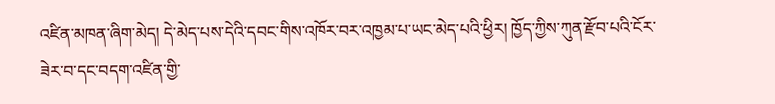འཛིན་མཁན་ཞིག་མེད། དེ་མེད་པས་དེའི་དབང་གིས་འཁོར་བར་འཁྱམ་པ་ཡང་མེད་པའི་ཕྱིར། ཁྱོད་ཀྱིས་ཀུན་རྫོབ་པའི་ངོར་ཟེར་བ་དང་བདག་འཛིན་གྱི་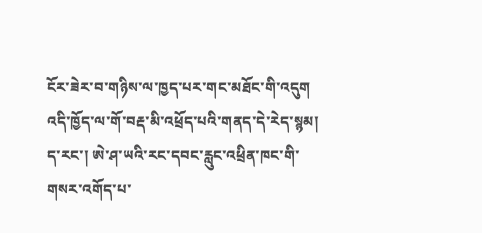ངོར་ཟེར་བ་གཉིས་ལ་ཁྱད་པར་གང་མཐོང་གི་འདུག འདི་ཁྱོད་ལ་གོ་བརྡ་མི་འཕྲོད་པའི་གནད་དེ་རེད་སྙམ།
ད་རང་། ཨེ་ཤ་ཡའི་རང་དབང་རླུང་འཕྲིན་ཁང་གི་གསར་འགོད་པ་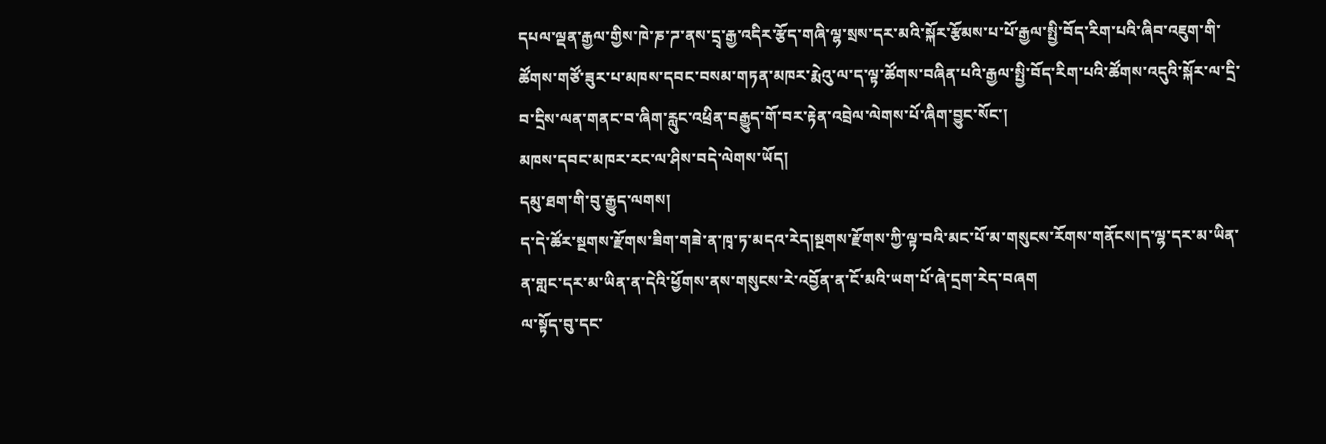དཔལ་ལྡན་རྒྱལ་གྱིས་ཁེ་ཎ་ཌ་ནས་དྲྭ་རྒྱ་འདིར་རྩོད་གཞི་ལྷ་སྲས་དར་མའི་སྐོར་རྩོམས་པ་པོ་རྒྱལ་སྤྱི་བོད་རིག་པའི་ཞིབ་འཇུག་གི་ཚོགས་གཙོ་ཟུར་པ་མཁས་དབང་བསམ་གཏན་མཁར་རྨེའུ་ལ་ད་ལྟ་ཚོགས་བཞིན་པའི་རྒྱལ་སྤྱི་བོད་རིག་པའི་ཚོགས་འདུའི་སྐོར་ལ་དྲི་བ་དྲིས་ལན་གནང་བ་ཞིག་རླུང་འཕྲིན་བརྒྱུད་གོ་བར་རྟེན་འབྲེལ་ལེགས་པོ་ཞིག་བྱུང་སོང་།
མཁས་དབང་མཁར་རང་ལ་ཤིས་བདེ་ལེགས་ཡོད།
དམུ་ཐག་གི་བུ་རྒྱུད་ལགས།
ད་དེ་ཚོར་སྔགས་རྫོགས་ཟིག་གཟེ་ན་ཁྭ་ཏ་མདའ་རེད།སྔགས་རྫོགས་ཀྱི་ལྟ་བའི་མང་པོ་མ་གསུངས་རོགས་གནོངས།ད་ལྷ་དར་མ་ཡིན་ན་གླང་དར་མ་ཡིན་ན་དེའི་ཕྱོགས་ནས་གསུངས་རེ་འབྱོན་ན་ངོ་མའི་ཡག་པོ་ཞེ་དྲག་རེད་བཞག
ལ་སྟོད་བུ་དང་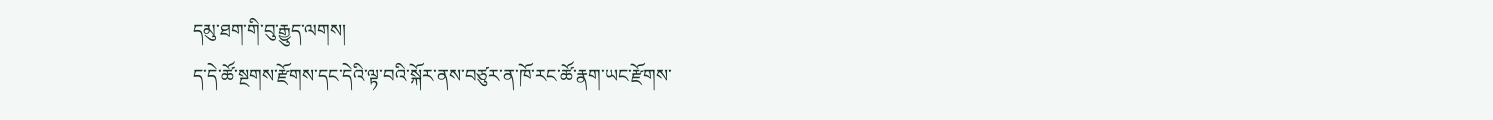དམུ་ཐག་གི་བུ་རྒྱུད་ལགས།
ད་དེ་ཚོ་སྔགས་རྫོགས་དང་དེའི་ལྟ་བའི་སྐོར་ནས་བཙུར་ན་ཁོ་རང་ཚོ་རྣག་ཡང་རྫོགས་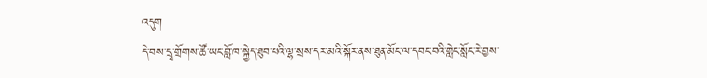འདུག
དེ་བས་དྲྭ་གྲོགས་ཚོ་ཡང་བློ་ཁ་སྐྱེད་ཐུབ་པའི་ལྷ་སྲས་དར་མའི་སྐོར་ནས་ཐུན་མོང་ལ་དབང་བའི་གླེང་སློང་རེ་བྱས་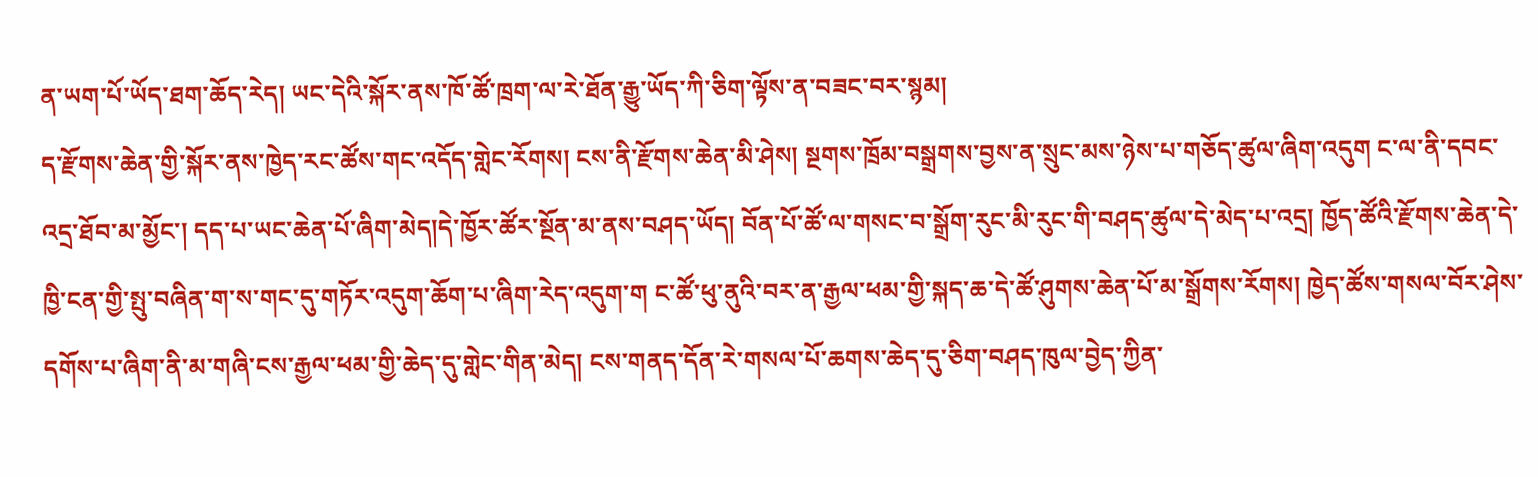ན་ཡག་པོ་ཡོད་ཐག་ཆོད་རེད། ཡང་དེའི་སྐོར་ནས་ཁོ་ཚོ་ཁྲག་ལ་རེ་ཐོན་རྒྱུ་ཡོད་ཀི་ཅིག་ལྟོས་ན་བཟང་བར་སྙམ།
ད་རྫོགས་ཆེན་གྱི་སྐོར་ནས་ཁྱེད་རང་ཚོས་གང་འདོད་གླེང་རོགས། ངས་ནི་རྫོགས་ཆེན་མི་ཤེས། སྔགས་ཁྲོམ་བསྒྲགས་བྱས་ན་སྲུང་མས་ཉེས་པ་གཅོད་ཚུལ་ཞིག་འདུག ང་ལ་ནི་དབང་འདྲ་ཐོབ་མ་མྱོང་། དད་པ་ཡང་ཆེན་པོ་ཞིག་མེད།དེ་ཁྱོར་ཚོར་སྔོན་མ་ནས་བཤད་ཡོད། བོན་པོ་ཚོ་ལ་གསང་བ་སྒྲོག་རུང་མི་རུང་གི་བཤད་ཚུལ་དེ་མེད་པ་འདྲ། ཁྱོད་ཚོའི་རྫོགས་ཆེན་དེ་ཁྱི་ངན་གྱི་སྤུ་བཞིན་ག་ས་གང་དུ་གཏོར་འདུག་ཆོག་པ་ཞིག་རེད་འདུག་ག ང་ཚོ་ཕུ་ནུའི་བར་ན་རྒྱལ་ཕམ་གྱི་སྐད་ཆ་དེ་ཚོ་ཤུགས་ཆེན་པོ་མ་སྒྲོགས་རོགས། ཁྱེད་ཚོས་གསལ་བོར་ཤེས་དགོས་པ་ཞིག་ནི་མ་གཞི་ངས་རྒྱལ་ཕམ་གྱི་ཆེད་དུ་གླེང་གིན་མེད། ངས་གནད་དོན་རེ་གསལ་པོ་ཆགས་ཆེད་དུ་ཅིག་བཤད་ཁུལ་བྱེད་ཀྱིན་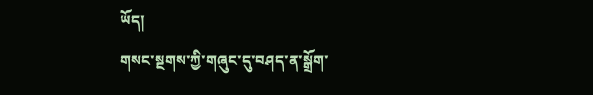ཡོད།
གསང་སྔགས་ཀྱི་གཞུང་དུ་བཤད་ན་སྒྲོག་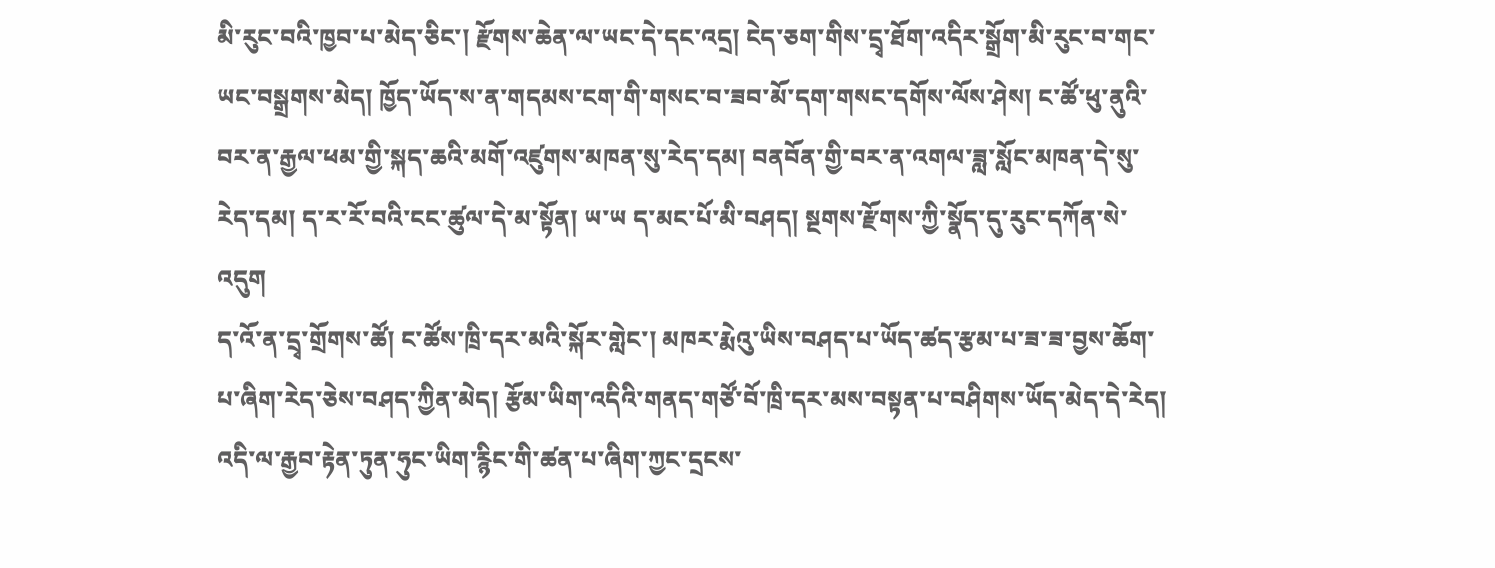མི་རུང་བའི་ཁྱབ་པ་མེད་ཅིང་། རྫོགས་ཆེན་ལ་ཡང་དེ་དང་འདྲ། ངེད་ཅག་གིས་དྲྭ་ཐོག་འདིར་སྒྲོག་མི་རུང་བ་གང་ཡང་བསྒྲགས་མེད། ཁྱོད་ཡོད་ས་ན་གདམས་ངག་གི་གསང་བ་ཟབ་མོ་དག་གསང་དགོས་ལོས་ཤེས། ང་ཚོ་ཕུ་ནུའི་བར་ན་རྒྱལ་ཕམ་གྱི་སྐད་ཆའི་མགོ་འཛུགས་མཁན་སུ་རེད་དམ། བནབོན་གྱི་བར་ན་འགལ་ཟླ་སློང་མཁན་དེ་སུ་རེད་དམ། ད་ར་རོ་བའི་ངང་ཚུལ་དེ་མ་སྟོན། ཡ་ཡ ད་མང་པོ་མི་བཤད། སྔགས་རྫོགས་ཀྱི་སྣོད་དུ་རུང་དཀོན་སེ་འདུག
ད་འོ་ན་དྲྭ་གྲོགས་ཚོ། ང་ཚོས་ཁྲི་དར་མའི་སྐོར་གླེང་། མཁར་རྨེའུ་ཡིས་བཤད་པ་ཡོད་ཚད་རྩམ་པ་ཟ་ཟ་བྱས་ཆོག་པ་ཞིག་རེད་ཅེས་བཤད་ཀྱིན་མེད། རྩོམ་ཡིག་འདིའི་གནད་གཙོ་བོ་ཁྲི་དར་མས་བསྟན་པ་བཤིགས་ཡོད་མེད་དེ་རེད། འདི་ལ་རྒྱབ་རྟེན་ཏུན་ཧུང་ཡིག་རྙིང་གི་ཚན་པ་ཞིག་ཀྱང་དྲངས་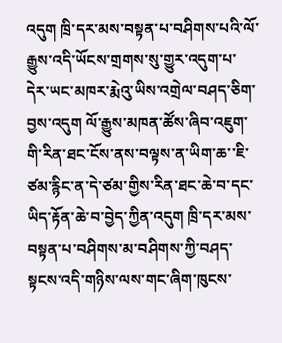འདུག ཁྲི་དར་མས་བསྟན་པ་བཤིགས་པའི་ལོ་རྒྱུས་འདི་ཡོངས་གྲགས་སུ་གྱུར་འདུག་པ་དེར་ཡང་མཁར་རྨེའུ་ཡིས་འགྲེལ་བཤད་ཅིག་བྱས་འདུག ལོ་རྒྱུས་མཁན་ཚོས་ཞིབ་འཇུག་གི་རིན་ཐང་ངོས་ནས་བལྟས་ན་ཡིག་ཆ་་ཇི་ཙམ་རྙིང་ན་དེ་ཙམ་གྱིས་རིན་ཐང་ཆེ་བ་དང་ཡིད་རྟོན་ཆེ་བ་བྱེད་ཀྱིན་འདུག ཁྲི་དར་མས་བསྟན་པ་བཤིགས་མ་བཤིགས་ཀྱི་བཤད་སྟངས་འདི་གཉིས་ལས་གང་ཞིག་ཁུངས་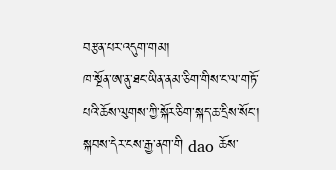བརྩན་པར་འདུག་གམ།
ཁ་སྔོན་ཨ་ནུ་ཐང་ཡིན་ནམ་ཅིག་གིས་ང་ལ་གཏོ་པའི་ཆོས་ལུགས་ཀྱི་སྐོར་ཅིག་སྐད་ཆ་དྲིས་སོང་། སྐབས་དེར་ངས་རྒྱ་ནག་གི dao ཆོས་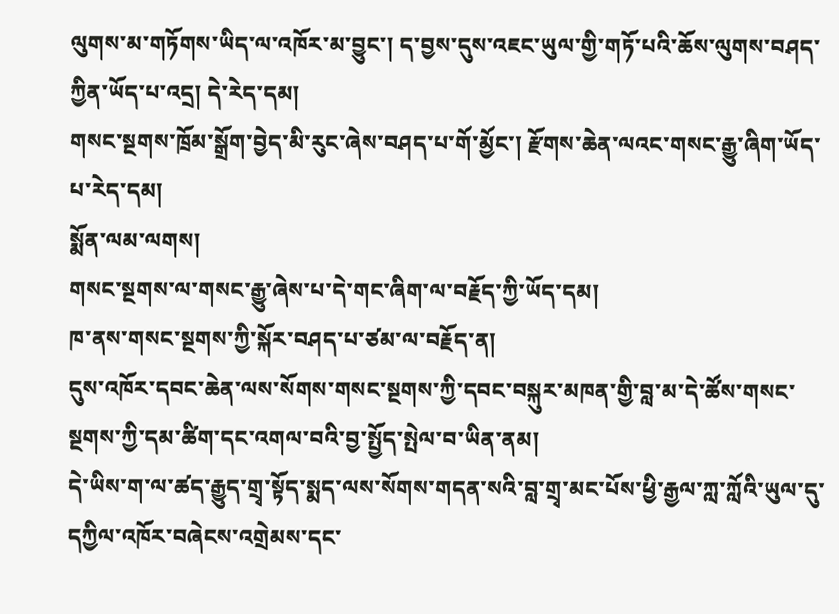ལུགས་མ་གཏོགས་ཡིད་ལ་འཁོར་མ་བྱུང་། ད་བྱས་དུས་འཇང་ཡུལ་གྱི་གཏོ་པའི་ཆོས་ལུགས་བཤད་ཀྱིན་ཡོད་པ་འདྲ། དེ་རེད་དམ།
གསང་སྔགས་ཁྲོམ་སྒྲོག་བྱེད་མི་རུང་ཞེས་བཤད་པ་གོ་མྱོང་། རྫོགས་ཆེན་ལའང་གསང་རྒྱུ་ཞིག་ཡོད་པ་རེད་དམ།
སྨོན་ལམ་ལགས།
གསང་སྔགས་ལ་གསང་རྒྱུ་ཞེས་པ་དེ་གང་ཞིག་ལ་བརྗོད་ཀྱི་ཡོད་དམ།
ཁ་ནས་གསང་སྔགས་ཀྱི་སྐོར་བཤད་པ་ཙམ་ལ་བརྗོད་ན།
དུས་འཁོར་དབང་ཆེན་ལས་སོགས་གསང་སྔགས་ཀྱི་དབང་བསྐུར་མཁན་གྱི་བླ་མ་དེ་ཚོས་གསང་སྔགས་ཀྱི་དམ་ཚིག་དང་འགལ་བའི་བྱ་སྤྱོད་སྤེལ་བ་ཡིན་ནམ།
དེ་ཡིས་ག་ལ་ཚད་རྒྱུད་གྲྭ་སྟོད་སྨད་ལས་སོགས་གདན་སའི་བླ་གྲྭ་མང་པོས་ཕྱི་རྒྱལ་ཀླ་ཀློའི་ཡུལ་དུ་དཀྱིལ་འཁོར་བཞེངས་འགྲེམས་དང་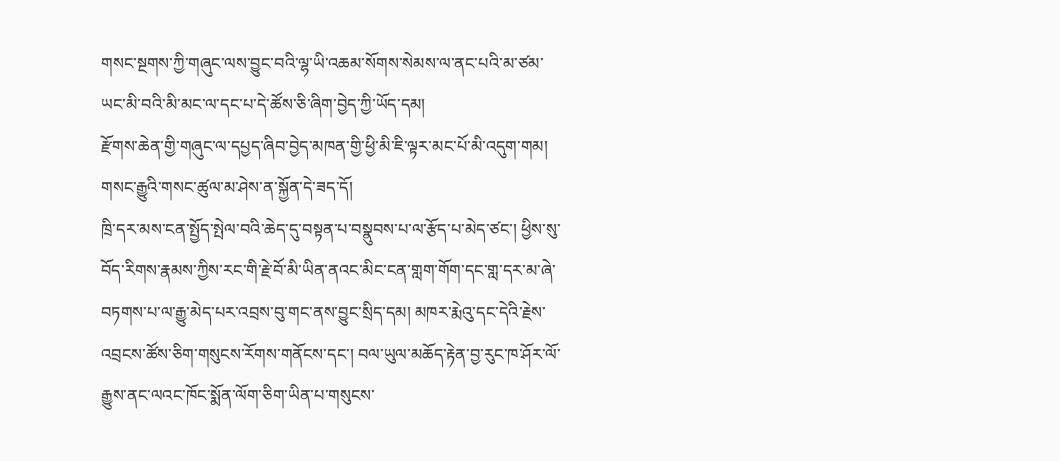གསང་སྔགས་ཀྱི་གཞུང་ལས་བྱུང་བའི་ལྷ་ཡི་འཆམ་སོགས་སེམས་ལ་ནང་པའི་མ་ཙམ་ཡང་མི་བའི་མི་མང་ལ་དང་པ་དེ་ཚོས་ཅི་ཞིག་བྱེད་ཀྱི་ཡོད་དམ།
རྫོགས་ཆེན་གྱི་གཞུང་ལ་དཔྱད་ཞིབ་བྱེད་མཁན་གྱི་ཕྱི་མི་ཇི་ལྟར་མང་པོ་མི་འདུག་གམ།
གསང་རྒྱུའི་གསང་ཚུལ་མ་ཤེས་ན་སྐྱོན་དེ་ཟད་དོ།
ཁྲི་དར་མས་ངན་སྤྱོད་སྤེལ་བའི་ཆེད་དུ་བསྟན་པ་བསྣུབས་པ་ལ་རྩོད་པ་མེད་ཙང་། ཕྱིས་སུ་བོད་རིགས་རྣམས་ཀྱིས་རང་གི་རྗེ་བོ་མི་ཡིན་ནའང་མིང་ངན་གླག་གོག་དང་གླ་དར་མ་ཞེ་བཏགས་པ་ལ་རྒྱུ་མེད་པར་འབྲས་བུ་གང་ནས་བྱུང་སྲིད་དམ། མཁར་རྨེའུ་དང་དེའི་རྗེས་འབྲངས་ཚོས་ཅིག་གསུངས་རོགས་གནོངས་དང་། བལ་ཡུལ་མཆོད་རྟེན་བྱ་རུང་ཁ་ཤོར་ལོ་རྒྱུས་ནང་ལའང་ཁོང་སྨོན་ལོག་ཅིག་ཡིན་པ་གསུངས་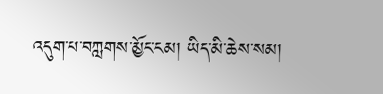འདུག་པ་བཀླགས་མྱོང་ངམ། ཡིད་མི་ཆེས་སམ།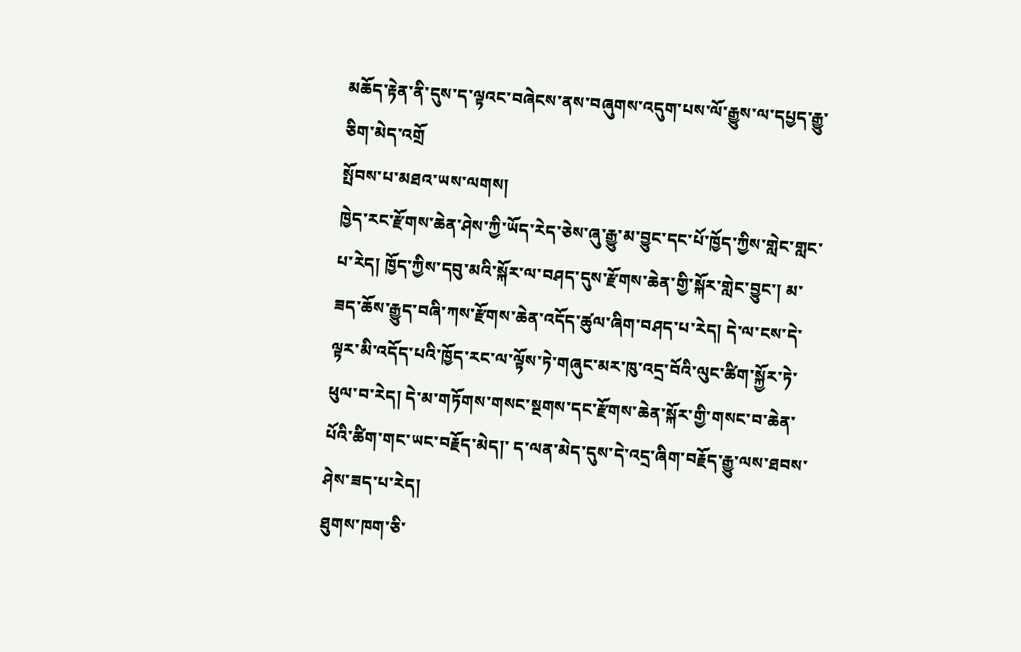མཆོད་རྟེན་ནི་དུས་ད་ལྟའང་བཞེངས་ནས་བཞུགས་འདུག་པས་ལོ་རྒྱུས་ལ་དཔྱད་རྒྱུ་ཅིག་མེད་འགྲོ
སྤོབས་པ་མཐའ་ཡས་ལགས།
ཁྱེད་རང་རྫོགས་ཆེན་ཤེས་ཀྱི་ཡོད་རེད་ཅེས་ཞུ་རྒྱུ་མ་བྱུང་དང་པོ་ཁྱོད་ཀྱིས་གླེང་གླང་པ་རེད། ཁྱོད་ཀྱིས་དབུ་མའི་སྐོར་ལ་བཤད་དུས་རྫོགས་ཆེན་གྱི་སྐོར་གླེང་བྱུང་། མ་ཟད་ཆོས་རྒྱུད་བཞི་ཀས་རྫོགས་ཆེན་འདོད་ཚུལ་ཞིག་བཤད་པ་རེད། དེ་ལ་ངས་དེ་ལྟར་མི་འདོད་པའི་ཁྱོད་རང་ལ་ལྟོས་ཏེ་གཞུང་མར་ཁུ་འདྲ་བོའི་ལུང་ཚིག་སྐྱོར་ཏེ་ཕུལ་བ་རེད། དེ་མ་གཏོགས་གསང་སྔགས་དང་རྫོགས་ཆེན་སྐོར་གྱི་གསང་བ་ཆེན་པོའི་ཚིག་གང་ཡང་བརྗོད་མེད།་ ད་ལན་མེད་དུས་དེ་འདྲ་ཞིག་བརྗོད་རྒྱུ་ལས་ཐབས་ཤེས་ཟད་པ་རེད།
ཐུགས་ཁག་ཅི་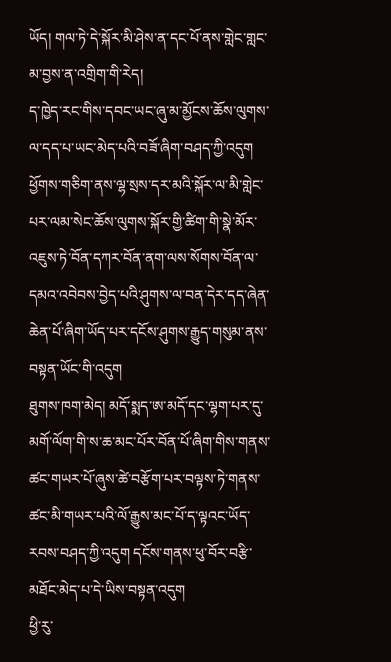ཡོད། གལ་ཏེ་དེ་སྐོར་མི་ཤེས་ན་དང་པོ་ནས་གླེང་གླང་མ་བྱས་ན་འགྲིག་གི་རེད།
ད་ཁྱེད་རང་གིས་དབང་ཡང་ཞུ་མ་མྱོངས་ཆོས་ལུགས་ལ་དད་པ་ཡང་མེད་པའི་བཟོ་ཞིག་བཤད་ཀྱི་འདུག ཕྱོགས་གཅིག་ནས་ལྷ་སྲས་དར་མའི་སྐོར་ལ་མི་གླེང་པར་ལམ་སེང་ཆོས་ལུགས་སྐོར་གྱི་ཚིག་གི་སྣེ་མོར་འཇུས་ཏེ་བོན་དཀར་བོན་ནག་ལས་སོགས་བོན་ལ་དམའ་འབེབས་བྱེད་པའི་ཤུགས་ལ་བན་དེར་དད་ཞེན་ཆེན་པོ་ཞིག་ཡོད་པར་དངོས་ཤུགས་རྒྱུད་གསུམ་ནས་བསྟན་ཡོང་གི་འདུག
ཐུགས་ཁག་མེད། མདོ་སྨད་ཨ་མདོ་དང་ལྷག་པར་དུ་མགོ་ལོག་གི་ས་ཆ་མང་པོར་བོན་པོ་ཞིག་གིས་གནས་ཚང་གཡར་པོ་ཞུས་ཚེ་བརྩོག་པར་བལྟས་ཏེ་གནས་ཚང་མི་གཡར་པའི་ལོ་རྒྱུས་མང་པོ་ད་ལྟའང་ཡོད་རབས་བཤད་ཀྱི་འདུག དངོས་གནས་ཕུ་བོར་བརྩི་མཐོང་མེད་པ་དེ་ཡིས་བསྟན་འདུག
ཕྱི་རུ་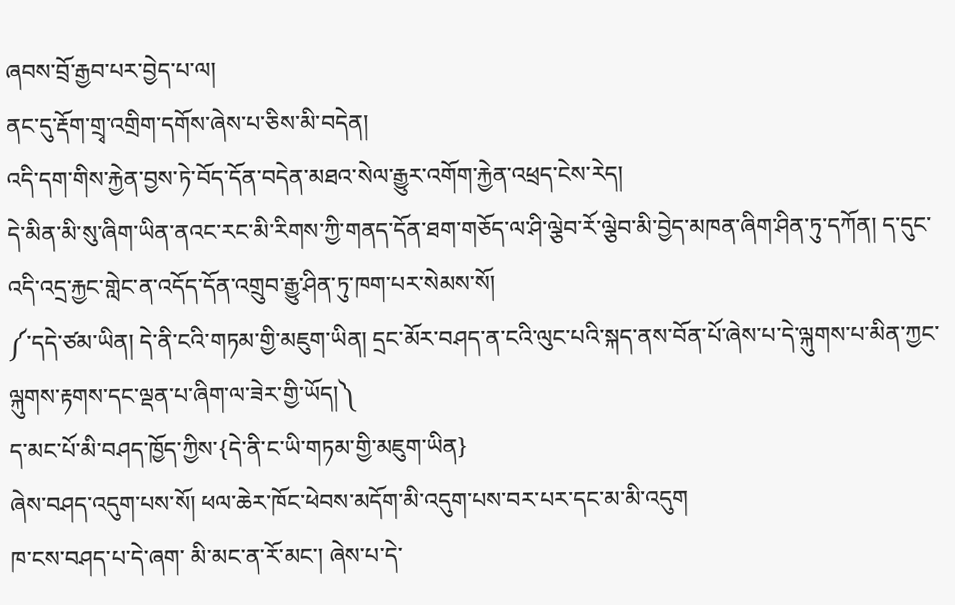ཞབས་བྲོ་རྒྱབ་པར་བྱེད་པ་ལ།
ནང་དུ་རྡོག་གྲྭ་འགྲིག་དགོས་ཞེས་པ་ཅིས་མི་བདེན།
འདི་དག་གིས་རྐྱེན་བྱས་ཏེ་བོད་དོན་བདེན་མཐའ་སེལ་རྒྱུར་འགོག་རྐྱེན་འཕྲད་ངེས་རེད།
དེ་མིན་མི་སུ་ཞིག་ཡིན་ནའང་རང་མི་རིགས་ཀྱི་གནད་དོན་ཐག་གཅོད་ལ་ཤི་ལྕེབ་རོ་ལྕེབ་མི་བྱེད་མཁན་ཞིག་ཤིན་ཏུ་དཀོན། ད་དུང་འདི་འདྲ་རྐྱང་གླེང་ན་འདོད་དོན་འགྲུབ་རྒྱུ་ཤིན་ཏུ་ཁག་པར་སེམས་སོ།
༼་དདེ་ཙམ་ཡིན། དེ་ནི་ངའི་གཏམ་གྱི་མཇུག་ཡིན། དྲང་མོར་བཤད་ན་ངའི་ལུང་པའི་སྐད་ནས་བོན་པོ་ཞེས་པ་དེ་ལྐུགས་པ་མིན་ཀྱང་ལྐུགས་རྟགས་དང་ལྡན་པ་ཞིག་ལ་ཟེར་གྱི་ཡོད།༽
ད་མང་པོ་མི་བཤད་ཁྱོད་ཀྱིས་{དེ་ནི་ང་ཡི་གཏམ་གྱི་མཇུག་ཡིན}
ཞེས་བཤད་འདུག་པས་སོ། ཕལ་ཆེར་ཁོང་ཕེབས་མདོག་མི་འདུག་པས་བར་པར་དང་མ་མི་འདུག
ཁ་ངས་བཤད་པ་དེ་ཞག་ མི་མང་ན་རོ་མང་། ཞེས་པ་དེ་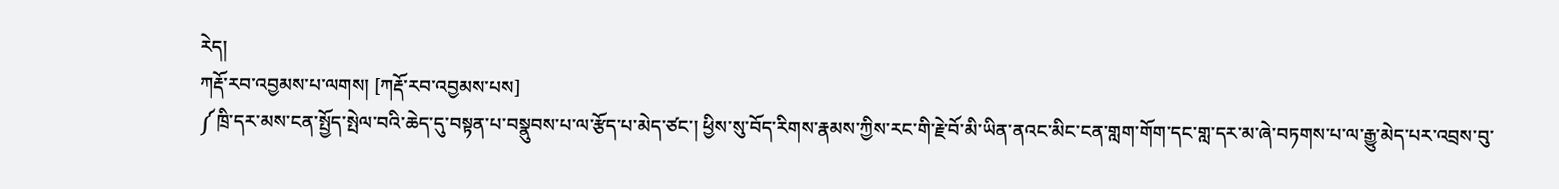རེད།
ཀརྡོ་རབ་འབྱམས་པ་ལགས། [ཀརྡོ་རབ་འབྱམས་པས]
༼ཁྲི་དར་མས་ངན་སྤྱོད་སྤེལ་བའི་ཆེད་དུ་བསྟན་པ་བསྣུབས་པ་ལ་རྩོད་པ་མེད་ཙང་། ཕྱིས་སུ་བོད་རིགས་རྣམས་ཀྱིས་རང་གི་རྗེ་བོ་མི་ཡིན་ནའང་མིང་ངན་གླག་གོག་དང་གླ་དར་མ་ཞེ་བཏགས་པ་ལ་རྒྱུ་མེད་པར་འབྲས་བུ་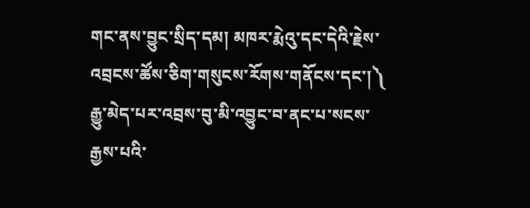གང་ནས་བྱུང་སྲིད་དམ། མཁར་རྨེའུ་དང་དེའི་རྗེས་འབྲངས་ཚོས་ཅིག་གསུངས་རོགས་གནོངས་དང་།༽
རྒྱུ་མེད་པར་འབྲས་བུ་མི་འབྱུང་བ་ནང་པ་སངས་རྒྱས་པའི་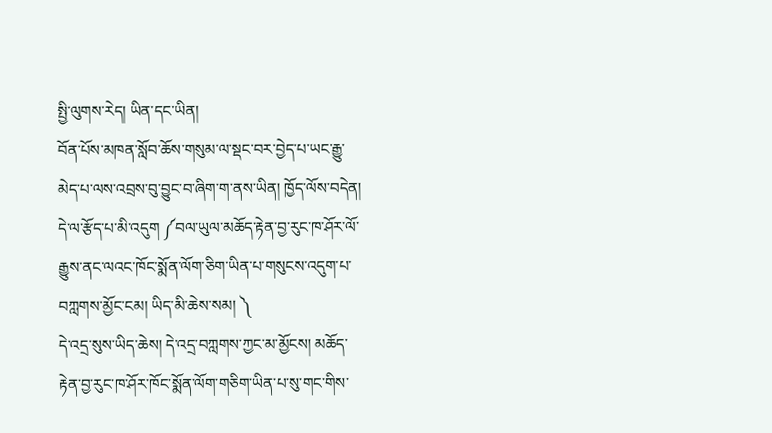སྤྱི་ལུགས་རེད། ཡིན་དང་ཡིན།
བོན་པོས་མཁན་སློབ་ཆོས་གསུམ་ལ་སྡང་བར་བྱེད་པ་ཡང་རྒྱུ་མེད་པ་ལས་འབྲས་བུ་བྱུང་བ་ཞིག་ག་ནས་ཡིན། ཁྱོད་ལོས་བདེན། དེ་ལ་རྩོད་པ་མི་འདུག ༼བལ་ཡུལ་མཆོད་རྟེན་བྱ་རུང་ཁ་ཤོར་ལོ་རྒྱུས་ནང་ལའང་ཁོང་སྨོན་ལོག་ཅིག་ཡིན་པ་གསུངས་འདུག་པ་བཀླགས་མྱོང་ངམ། ཡིད་མི་ཆེས་སམ། ༽
དེ་འདྲ་སུས་ཡིད་ཆེས། དེ་འདྲ་བཀླགས་ཀྱང་མ་མྱོངས། མཆོད་རྟེན་བྱ་རུང་ཁ་ཤོར་ཁོང་སྨོན་ལོག་གཅིག་ཡིན་པ་སུ་གང་གིས་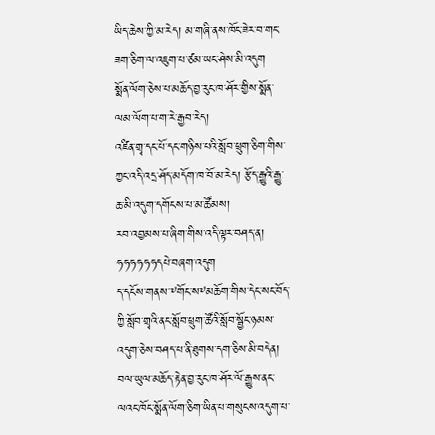ཡིད་ཆེས་ཀྱི་མ་རེད། མ་གཞི་ནས་ཁོང་ཟེར་བ་གང་ཟག་ཅིག་ལ་འཇུག་པ་ཙམ་ཡང་ཤེས་མི་འདུག
སྨོན་ལོག་ཅེས་པ་མཆོད་བྱ་རུང་ཁ་ཤོར་གྱིས་སྨོན་ལམ་ལོག་པ་ག་རེ་རྒྱབ་རེད།
འཛིན་གྲྭ་དང་པོ་དང་གཉིས་པའི་སློབ་ཕྲུག་ཅིག་གིས་ཀྱང་འདི་འདྲ་ཤོད་མདོག་ཁ་བོ་མ་རེད། རྩོད་རྒྱུའི་རྒྱུ་ཆ་མི་འདུག་དགོངས་པ་མ་ཚོམས།
རབ་འབྱམས་པ་ཞིག་གིས་འདི་ལྟར་བཤད་ན། ཧཧཧཧཧཧདཔེ་བཞག་འདུག
ད་དངོས་གནས་༸གོང་ས༸མཆོག་གིས་དེང་སང་བོད་ཀྱི་སློབ་གྲྭའི་ནང་སློབ་ཕྲུག་ཚོའི་སློབ་སྦྱོང་ཉམས་འདུག་ཅེས་བཤད་པ་ནི་ཐུགས་དག་ཅིས་མི་བདེན།
བལ་ཡུལ་མཆོད་རྟེན་བྱ་རུང་ཁ་ཤོར་ལོ་རྒྱུས་ནང་ལའང་ཁོང་སྨོན་ལོག་ཅིག་ཡིན་པ་གསུངས་འདུག་པ་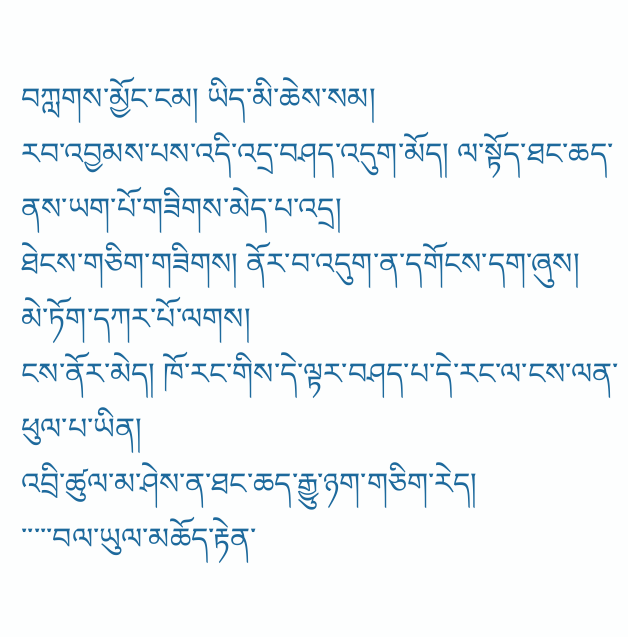བཀླགས་མྱོང་ངམ། ཡིད་མི་ཆེས་སམ།
རབ་འབྱམས་པས་འདི་འདྲ་བཤད་འདུག་མོད། ལ་སྟོད་ཐང་ཆད་ནས་ཡག་པོ་གཟིགས་མེད་པ་འདྲ།
ཐེངས་གཅིག་གཟིགས། ནོར་བ་འདུག་ན་དགོངས་དག་ཞུས།
མེ་ཏོག་དཀར་པོ་ལགས།
ངས་ནོར་མེད། ཁོ་རང་གིས་དེ་ལྟར་བཤད་པ་དེ་རང་ལ་ངས་ལན་ཕུལ་པ་ཡིན།
འབྲི་ཚུལ་མ་ཤེས་ན་ཐང་ཆད་རྒྱུ་ཉག་གཅིག་རེད།
་་་་་བལ་ཡུལ་མཆོད་རྟེན་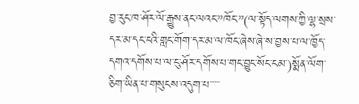བྱ་རུང་ཁ་ཤོར་ལོ་རྒྱུས་ནང་ལའང་”ཁོང་”(ལ་སྟོད་ལགས་ཀྱི་ལྷ་སྲས་དར་མ་དང་ངའི་གླང་གོག་དར་མ་ལ་ཁོང་ཞེས་ཞེ་ས་བྱས་པ་ལ་ཁྱོད་དགའ་དགོས་པ་ལ་ངུ་ཤོར་དགོས་པ་གང་བྱུང་སོང་ངམ་)སྨོན་ལོག་ཅིག་ཡིན་པ་གསུངས་འདུག་པ་་་་་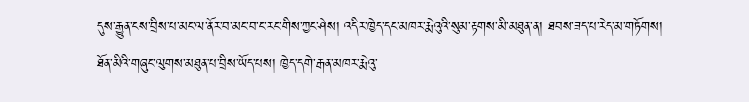དུས་རྒྱུན་ངས་བྲིས་པ་མང་ལ་ནོར་བ་མང་བ་ང་རང་གིས་ཀྱང་ཤེས། འདིར་ཁྱེད་དང་མཁར་རྨེའུའི་སུམ་རྟགས་མི་མཐུན་ན། ཐབས་ཟད་པ་རེད་མ་གཏོགས། ཐོན་མིའི་གཞུང་ལུགས་མཐུན་པ་བྲིས་ཡོད་པས། ཁྱེད་དགེ་རྒན་མཁར་རྨེའུ་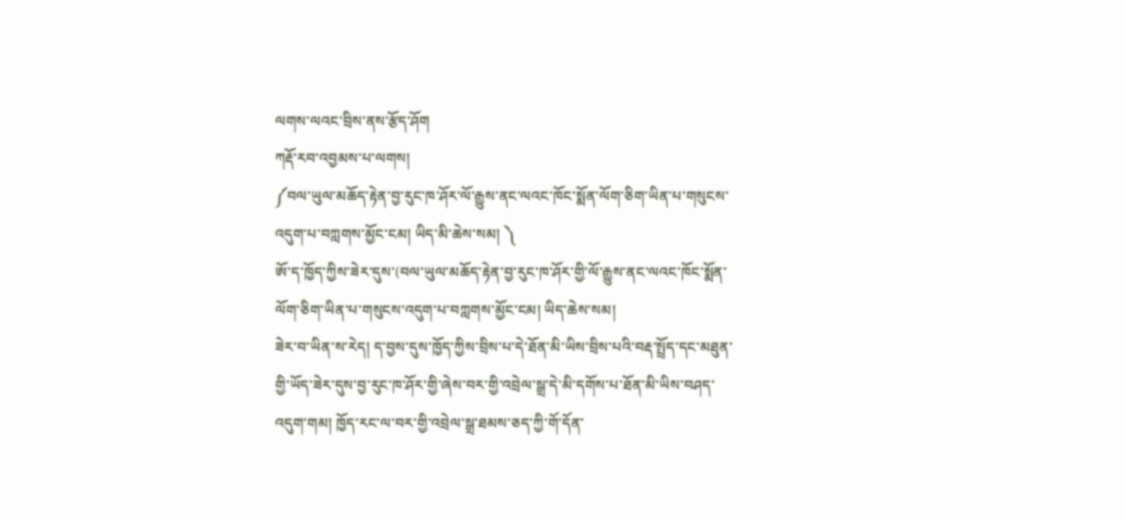ལགས་ལའང་བྲིས་ནས་རྩོད་ཤོག
ཀརྡོ་རབ་འབྱམས་པ་ལགས།
༼བལ་ཡུལ་མཆོད་རྟེན་བྱ་རུང་ཁ་ཤོར་ལོ་རྒྱུས་ནང་ལའང་ཁོང་སྨོན་ལོག་ཅིག་ཡིན་པ་གསུངས་འདུག་པ་བཀླགས་མྱོང་ངམ། ཡིད་མི་ཆེས་སམ། ༽
ཨོ་ད་ཁྱོད་ཀྱིས་ཟེར་དུས་(བལ་ཡུལ་མཆོད་རྟེན་བྱ་རུང་ཁ་ཤོར་གྱི་ལོ་རྒྱུས་ནང་ལའང་ཁོང་སྨོན་ལོག་ཅིག་ཡིན་པ་གསུངས་འདུག་པ་བཀླགས་མྱོང་ངམ། ཡིད་ཆེས་སམ།
ཟེར་བ་ཡིན་ས་རེད། ད་བྱས་དུས་ཁྱོད་ཀྱིས་བྲིས་པ་དེ་ཐོན་མི་ཡིས་བྲིས་པའི་བརྡ་སྤྲོད་དང་མཐུན་གྱི་ཡོད་ཟེར་དུས་བྱ་རུང་ཁ་ཤོར་གྱི་ཞེས་བར་གྱི་འབྲེལ་སྒྲ་དེ་མི་དགོས་པ་ཐོན་མི་ཡིས་བཤད་འདུག་གམ། ཁྱོད་རང་ལ་བར་གྱི་འབྲེལ་སྒྲ་ཐམས་ཅད་ཀྱི་གོ་དོན་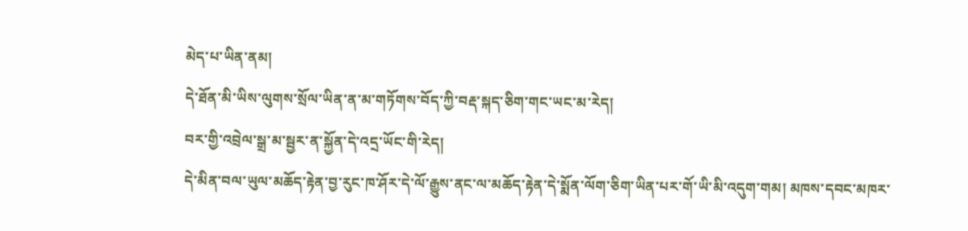མེད་པ་ཡིན་ནམ།
དེ་ཐོན་མི་ཡིས་ལུགས་སྲོལ་ཡིན་ན་མ་གཏོགས་བོད་ཀྱི་བརྡ་སྐད་ཅིག་གང་ཡང་མ་རེད།
བར་གྱི་འབྲེལ་སྒྲ་མ་སྦྱར་ན་སྐྱོན་དེ་འདྲ་ཡོང་གི་རེད།
དེ་མིན་བལ་ཡུལ་མཆོད་རྟེན་བྱ་རུང་ཁ་ཤོར་དེ་ལོ་རྒྱུས་ནང་ལ་མཆོད་རྟེན་དེ་སྨོན་ལོག་ཅིག་ཡིན་པར་གོ་ཡི་མི་འདུག་གམ། མཁས་དབང་མཁར་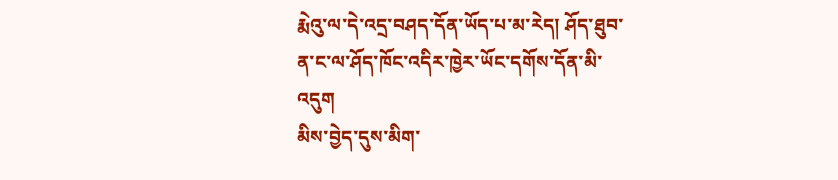རྨེའུ་ལ་དེ་འདྲ་བཤད་དོན་ཡོད་པ་མ་རེད། ཤོད་ཐུབ་ན་ང་ལ་ཤོད་ཁོང་འདིར་ཁྱེར་ཡོང་དགོས་དོན་མི་འདུག
མིས་བྱེད་དུས་མིག་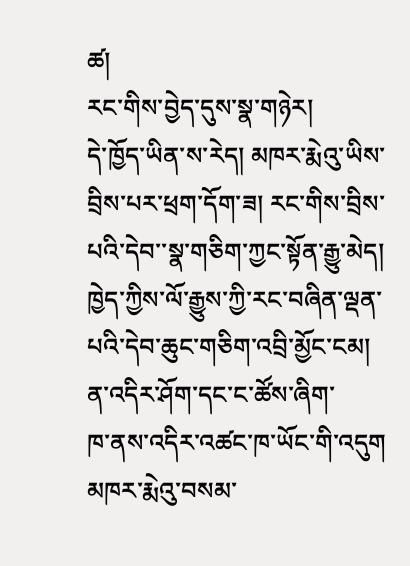ཚ།
རང་གིས་བྱེད་དུས་སྣ་གཉེར།
དེ་ཁྱོད་ཡིན་ས་རེད། མཁར་རྨེའུ་ཡིས་བྲིས་པར་ཕྲག་དོག་ཟ། རང་གིས་བྲིས་པའི་དེབ་་སྣ་གཅིག་ཀྱང་སྟོན་རྒྱུ་མེད།
ཁྱེད་ཀྱིས་ལོ་རྒྱུས་ཀྱི་རང་བཞིན་ལྡན་པའི་དེབ་ཆུང་གཅིག་འབྲི་མྱོང་ངམ།
ན་འདིར་ཤོག་དང་ང་ཚོས་ཞིག་
ཁ་ནས་འདིར་འཚང་ཁ་ཡོང་གི་འདུག
མཁར་རྨེའུ་བསམ་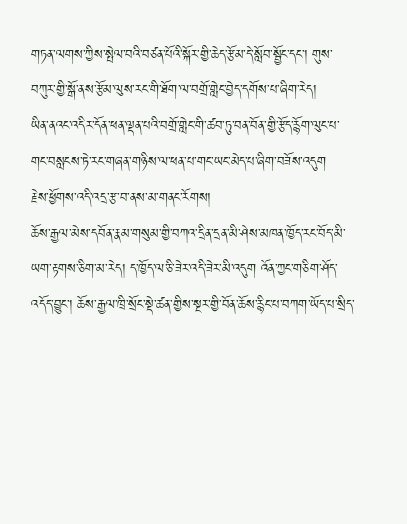གཏན་ལགས་ཀྱིས་སྤེལ་བའི་བཙན་པོའི་སྐོར་གྱི་ཆེད་རྩོམ་དེ་སློབ་སྦྱོང་དང་། གུས་བཀུར་གྱི་སྒོ་ནས་རྩོམ་ལུས་རང་གི་ཐོག་ལ་བགྲོ་གླེང་བྱེད་དགོས་པ་ཞིག་རེད།
ཡིན་ནའང་འདིར་དོན་ཕན་ལྡན་པའི་བགྲོ་གླེང་གི་ཚབ་ཏུ་བན་བོན་གྱི་རྩོད་རྙོག་ལུང་པ་གང་བསླངས་ཏེ་རང་གཞན་གཉིས་ལ་ཕན་པ་གང་ཡང་མེད་པ་ཞིག་བཟོས་འདུག
རྗེས་ཕྱོགས་འདི་འདྲ་རྩ་བ་ནས་མ་གནང་རོགས།
ཆོས་རྒྱལ་མེས་དབོན་རྣམ་གསུམ་གྱི་བཀའ་དྲིན་དྲན་མི་ཤེས་མཁན་ཁྱོད་རང་བོད་མི་ཡག་རྟགས་ཅིག་མ་རེད། ད་ཁྱོད་ལ་ཅི་ཟེར་འདི་ཟེར་མི་འདུག འོན་ཀྱང་གཅིག་ཤོད་འདོད་བྱུང་། ཆོས་རྒྱལ་ཁྲི་སྲོང་སྡེ་ཚན་གྱིས་སྔར་གྱི་བོན་ཆོས་རྙིང་པ་བཀག་ཡོད་པ་སྲིད་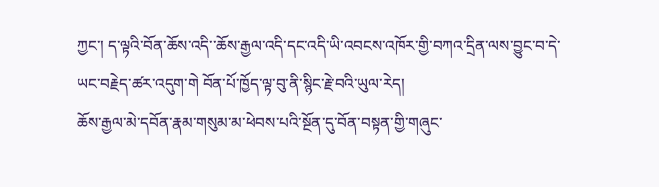ཀྱང་། ད་ལྟའི་བོན་ཆོས་འདི་་ཆོས་རྒྱལ་འདི་དང་འདི་ཡི་འབངས་འཁོར་གྱི་བཀའ་དྲིན་ལས་བྱུང་བ་དེ་ཡང་བརྗེད་ཚར་འདུག་གེ བོན་པོ་ཁྱོད་ལྟ་བུ་ནི་སྙིང་རྗེ་བའི་ཡུལ་རེད།
ཆོས་རྒྱལ་མེ་དབོན་རྣམ་གསུམ་མ་ཕེབས་པའི་སྔོན་དུ་བོན་བསྟན་གྱི་གཞུང་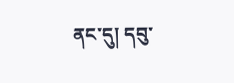ནང་དུ། དབུ་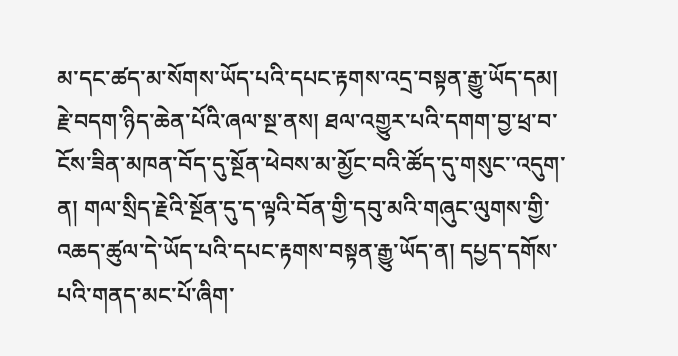མ་དང་ཚད་མ་སོགས་ཡོད་པའི་དཔང་རྟགས་འདྲ་བསྟན་རྒྱུ་ཡོད་དམ།
རྗེ་བདག་ཉིད་ཆེན་པོའི་ཞལ་སྔ་ནས། ཐལ་འགྱུར་པའི་དགག་བྱ་ཕྲ་བ་ངོས་ཟིན་མཁན་བོད་དུ་སྔོན་ཕེབས་མ་མྱོང་བའི་ཚོད་དུ་གསུང་་འདུག་ན། གལ་སྲིད་རྗེའི་སྔོན་དུ་ད་ལྟའི་བོན་གྱི་དབུ་མའི་གཞུང་ལུགས་གྱི་འཆད་ཚུལ་དེ་ཡོད་པའི་དཔང་རྟགས་བསྟན་རྒྱུ་ཡོད་ན། དཔྱད་དགོས་པའི་གནད་མང་པོ་ཞིག་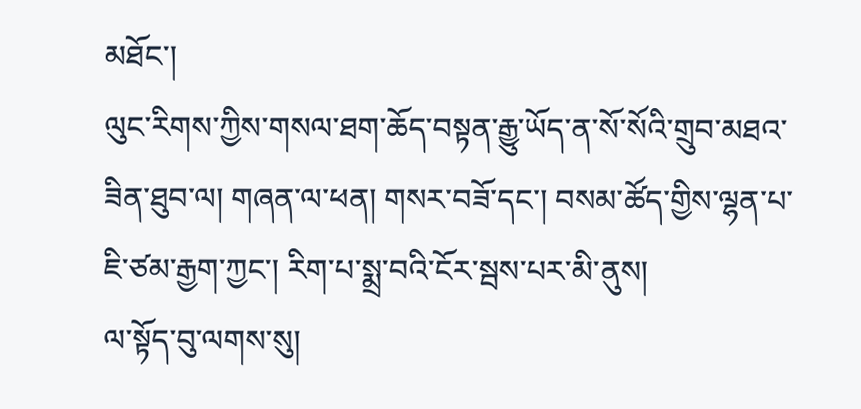མཐོང་།
ལུང་རིགས་ཀྱིས་གསལ་ཐག་ཆོད་བསྟན་རྒྱུ་ཡོད་ན་སོ་སོའི་གྲུབ་མཐའ་ཟིན་ཐུབ་ལ། གཞན་ལ་ཕན། གསར་བཟོ་དང་། བསམ་ཚོད་གྱིས་ལྷན་པ་ཇི་ཙམ་རྒྱག་ཀྱང་། རིག་པ་སྨྲ་བའི་ངོར་སྦས་པར་མི་ནུས།
ལ་སྟོད་བུ་ལགས་སུ།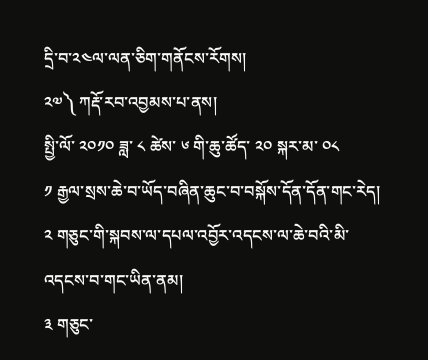དྲི་བ་༢༤ལ་ལན་ཅིག་གནོངས་རོགས།
༢༧༽ ཀརྡོ་རབ་འབྱམས་པ་ནས།
སྤྱི་ལོ་ ༢༠༡༠ ཟླ་ ༨ ཚེས་ ༦ གི་ཆུ་ཚོད་ ༢༠ སྐར་མ་ ༠༨
༡ རྒྱལ་སྲས་ཆེ་བ་ཡོད་བཞིན་ཆུང་བ་བསྐོས་དོན་དོན་གང་རེད།
༢ གཅུང་གི་སྐབས་ལ་དཔལ་འབྱོར་འདངས་ལ་ཆེ་བའི་མི་འདངས་བ་གང་ཡིན་ནམ།
༣ གཅུང་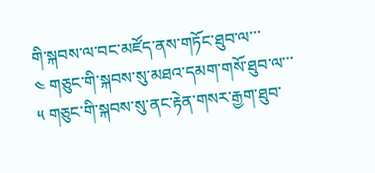གི་སྐབས་ལ་བང་མཛོད་ནས་གཏོང་ཐུབ་ལ་་་
༤ གཅུང་གི་སྐབས་སུ་མཐའ་དམག་གསོ་ཐུབ་ལ་་་
༥ གཅུང་གི་སྐབས་སུ་ནང་རྟེན་གསར་རྒྱག་ཐུབ་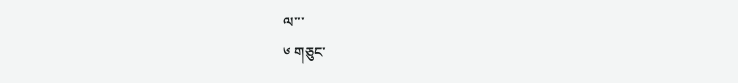ལ་་་
༦ གཅུང་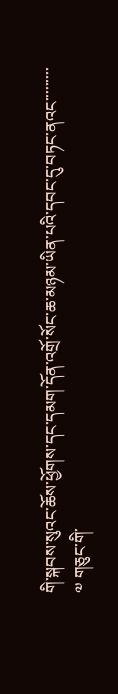གི་སྐབས་སུའང་ཆོས་ཕྱོགས་དང་དམག་དོན་འགྲོ་སོང་ཆ་མཉམ་ཡིན་པའི་དབང་དུ་བཏང་ནའང་་་་་་་་་
༧ གཅུང་གི་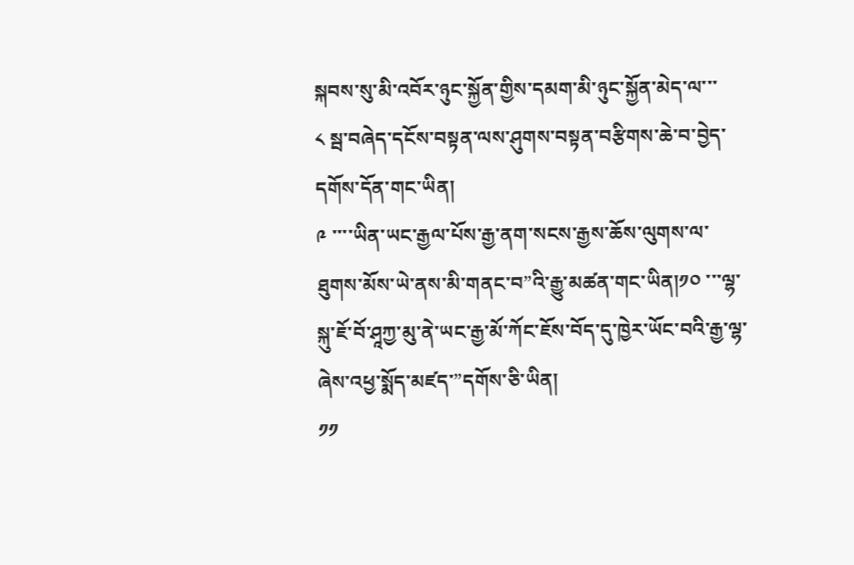སྐབས་སུ་མི་འབོར་ཉུང་སྐྱོན་གྱིས་དམག་མི་ཉུང་སྐྱོན་མེད་ལ་་་
༨ སྦ་བཞེད་དངོས་བསྟན་ལས་ཤུགས་བསྟན་བརྩིགས་ཆེ་བ་བྱེད་དགོས་དོན་གང་ཡིན།
༩ ་་་་ཡིན་ཡང་རྒྱལ་པོས་རྒྱ་ནག་སངས་རྒྱས་ཆོས་ལུགས་ལ་ཐུགས་མོས་ཡེ་ནས་མི་གནང་བ”འི་རྒྱུ་མཚན་གང་ཡིན།༡༠ ་་་ལྷ་སྐུ་ཇོ་བོ་ཤཱཀྱ་མུ་ནེ་ཡང་རྒྱ་མོ་ཀོང་ཇོས་བོད་དུ་ཁྱེར་ཡོང་བའི་རྒྱ་ལྷ་ཞེས་འཕྱ་སྨོད་མཛད་”དགོས་ཅི་ཡིན།
༡༡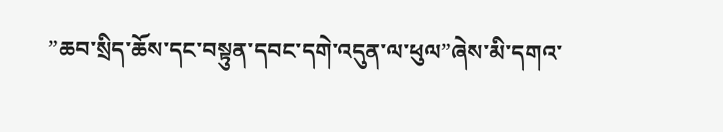”ཆབ་སྲིད་ཆོས་དང་བསྟུན་དབང་དགེ་འདུན་ལ་ཕུལ”ཞེས་མི་དགའ་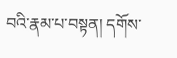བའི་རྣམ་པ་བསྟན། དགོས་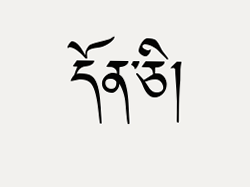དོན་ཅི།